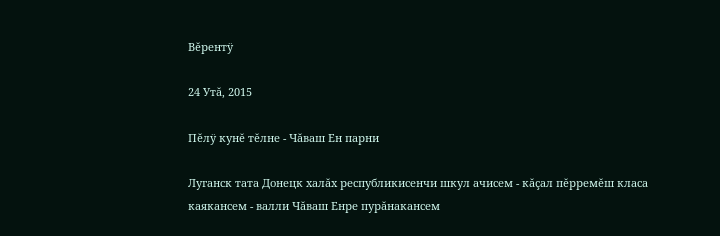Вĕрентÿ

24 Утă, 2015

Пĕлÿ кунĕ тĕлне - Чăваш Ен парни

Луганск тата Донецк халăх республикисенчи шкул ачисем - кăçал пĕрремĕш класа каякансем - валли Чăваш Енре пурăнакансем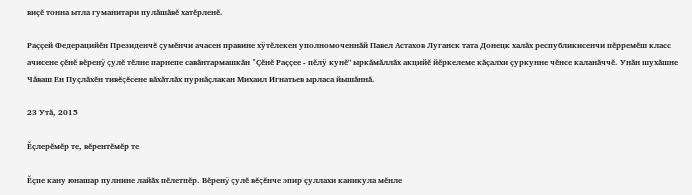виçĕ тонна ытла гуманитари пулăшăвĕ хатĕрленĕ.

Раççей Федерацийĕн Президенчĕ çумĕнчи ачасен правине хÿтĕлекен уполномоченнăй Павел Астахов Луганск тата Донецк халăх республикисенчи пĕрремĕш класс ачисене çĕнĕ вĕренÿ çулĕ тĕлне парнепе савăнтармашкăн "Çĕнĕ Раççее - пĕлÿ кунĕ" ыркăмăллăх акцийĕ йĕркелеме кăçалхи çуркунне чĕнсе каланăччĕ. Унăн шухăшне Чăваш Ен Пуçлăхĕн тивĕçĕсене вăхăтлăх пурнăçлакан Михаил Игнатьев ырласа йышăннă.

23 Утă, 2015

Ĕçлерĕмĕр те, вĕрентĕмĕр те

Ĕçпе кану юнашар пулнине лайăх пĕлетпĕр. Вĕренÿ çулĕ вĕçĕнче эпир çуллахи каникула мĕнле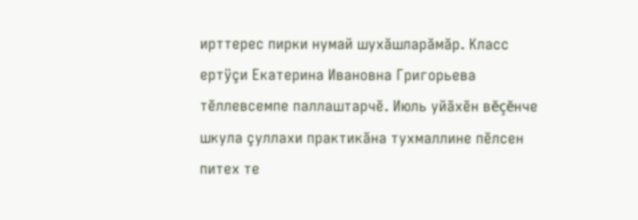ирттерес пирки нумай шухăшларăмăр. Класс ертÿçи Екатерина Ивановна Григорьева тĕллевсемпе паллаштарчĕ. Июль уйăхĕн вĕçĕнче шкула çуллахи практикăна тухмаллине пĕлсен питех те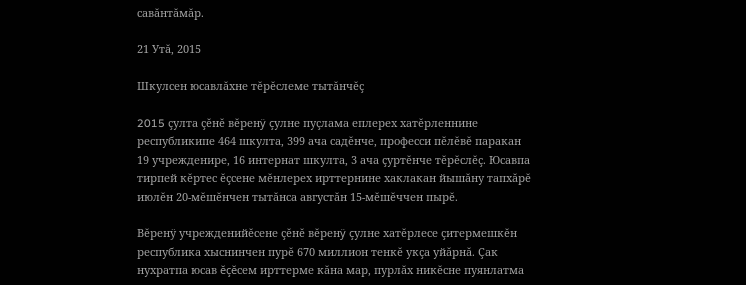савăнтăмăр.

21 Утă, 2015

Шкулсен юсавлăхне тĕрĕслеме тытăнчĕç

2015 çулта çĕнĕ вĕренÿ çулне пуçлама еплерех хатĕрленнине республикипе 464 шкулта, 399 ача садĕнче, професси пĕлĕвĕ паракан 19 учрежденире, 16 интернат шкулта, 3 ача çуртĕнче тĕрĕслĕç. Юсавпа тирпей кĕртес ĕçсене мĕнлерех ирттернине хаклакан йышăну тапхăрĕ июлĕн 20-мĕшĕнчен тытăнса августăн 15-мĕшĕччен пырĕ.

Вĕренÿ учрежденийĕсене çĕнĕ вĕренÿ çулне хатĕрлесе çитермешкĕн республика хыснинчен пурĕ 670 миллион тенкĕ укçа уйăрнă. Çак нухратпа юсав ĕçĕсем ирттерме кăна мар, пурлăх никĕсне пуянлатма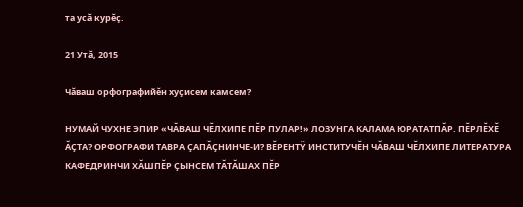та усă курĕç.

21 Утă, 2015

Чăваш орфографийĕн хуçисем камсем?

НУМАЙ ЧУХНЕ ЭПИР «ЧĂВАШ ЧĔЛХИПЕ ПĔР ПУЛАР!» ЛОЗУНГА КАЛАМА ЮРАТАТПĂР. ПĔРЛĔХĔ ĂÇТА? ОРФОГРАФИ ТАВРА ÇАПĂÇНИНЧЕ-И? ВĔРЕНТŸ ИНСТИТУЧĔН ЧĂВАШ ЧĔЛХИПЕ ЛИТЕРАТУРА КАФЕДРИНЧИ ХĂШПĔР ÇЫНСЕМ ТĂТĂШАХ ПĔР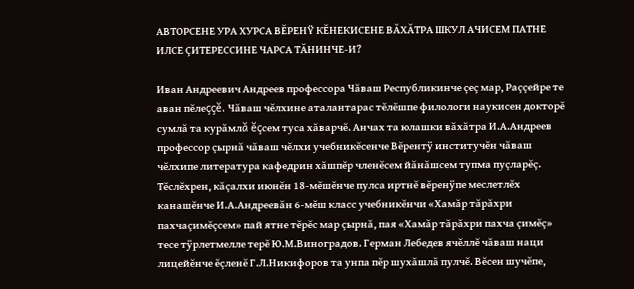АВТОРСЕНЕ УРА ХУРСА ВĔРЕНŸ КĔНЕКИСЕНЕ ВĂХĂТРА ШКУЛ АЧИСЕМ ПАТНЕ ИЛСЕ ÇИТЕРЕССИНЕ ЧАРСА ТĂНИНЧЕ-И?

Иван Андреевич Андреев профессора Чăваш Республикинче çеç мар, Раççейре те аван пĕлеççĕ. Чăваш чĕлхине аталантарас тĕлĕшпе филологи наукисен докторĕ сумлă та курăмлă ĕçсем туса хăварчĕ. Анчах та юлашки вăхăтра И.А.Андреев профессор çырнă чăваш чĕлхи учебникĕсенче Вĕрентÿ институчĕн чăваш чĕлхипе литература кафедрин хăшпĕр членĕсем йăнăшсем тупма пуçларĕç. Тĕслĕхрен, кăçалхи июнĕн 18-мĕшĕнче пулса иртнĕ вĕренÿпе меслетлĕх канашĕнче И.А.Андреевăн 6-мĕш класс учебникĕнчи «Хамăр тăрăхри пахчаçимĕçсем» пай ятне тĕрĕс мар çырнă, пая «Хамăр тăрăхри пахча çимĕç» тесе тÿрлетмелле терĕ Ю.М.Виноградов. Герман Лебедев ячĕллĕ чăваш наци лицейĕнче ĕçленĕ Г.Л.Никифоров та унпа пĕр шухăшлă пулчĕ. Вĕсен шучĕпе,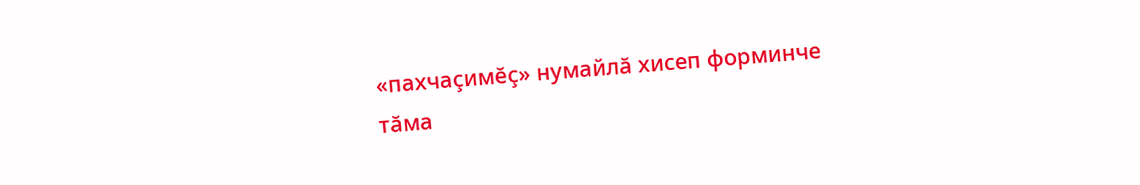«пахчаçимĕç» нумайлă хисеп форминче тăма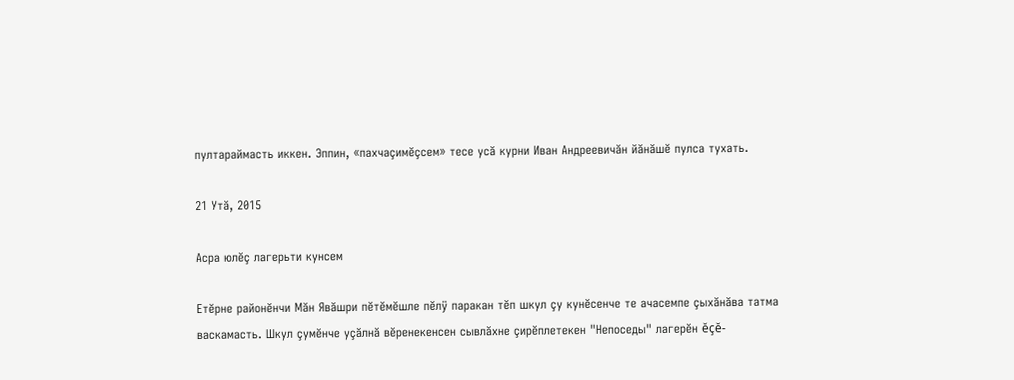пултараймасть иккен. Эппин, «пахчаçимĕçсем» тесе усă курни Иван Андреевичăн йăнăшĕ пулса тухать.

21 Утă, 2015

Асра юлĕç лагерьти кунсем

Етĕрне районĕнчи Мăн Явăшри пĕтĕмĕшле пĕлÿ паракан тĕп шкул çу кунĕсенче те ачасемпе çыхăнăва татма васкамасть. Шкул çумĕнче уçăлнă вĕренекенсен сывлăхне çирĕплетекен "Непоседы" лагерĕн ĕçĕ-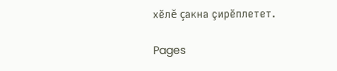хĕлĕ çакна çирĕплетет.

Pages